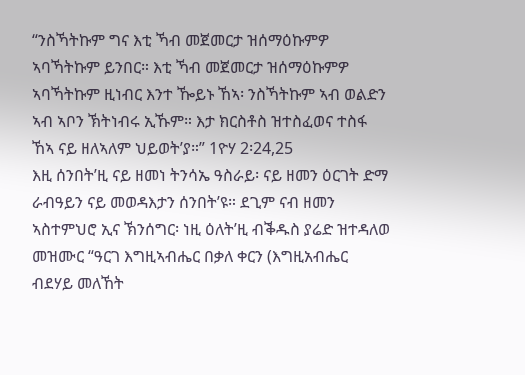“ንስኻትኩም ግና እቲ ኻብ መጀመርታ ዝሰማዕኩምዎ ኣባኻትኩም ይንበር። እቲ ኻብ መጀመርታ ዝሰማዕኩምዎ ኣባኻትኩም ዚነብር እንተ ዀይኑ ኸኣ፡ ንስኻትኩም ኣብ ወልድን ኣብ ኣቦን ኽትነብሩ ኢኹም። እታ ክርስቶስ ዝተስፈወና ተስፋ ኸኣ ናይ ዘለኣለም ህይወት’ያ።” 1ዮሃ 2፡24,25
እዚ ሰንበት’ዚ ናይ ዘመነ ትንሳኤ ዓስራይ፡ ናይ ዘመን ዕርገት ድማ ራብዓይን ናይ መወዳእታን ሰንበት’ዩ። ደጊም ናብ ዘመን ኣስተምህሮ ኢና ኽንሰግር፡ ነዚ ዕለት’ዚ ብቕዱስ ያሬድ ዝተዳለወ መዝሙር “ዓርገ እግዚኣብሔር በቃለ ቀርን (እግዚአብሔር ብደሃይ መለኸት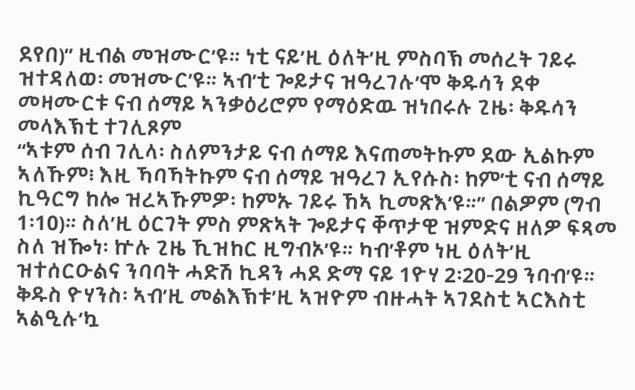ደየበ)” ዚብል መዝሙር’ዩ። ነቲ ናይ’ዚ ዕለት’ዚ ምስባኽ መሰረት ገይሩ ዝተዳለወ፡ መዝሙር’ዩ። ኣብ’ቲ ጐይታና ዝዓረገሉ’ሞ ቅዱሳን ደቀ መዛሙርቱ ናብ ሰማይ ኣንቃዕሪሮም የማዕድዉ ዝነበሩሉ ጊዜ፡ ቅዱሳን መላእኽቲ ተገሊጾም
“ኣቱም ሰብ ገሊላ፡ ስለምንታይ ናብ ሰማይ እናጠመትኩም ደው ኢልኩም ኣለኹም፧ እዚ ኻባኻትኩም ናብ ሰማይ ዝዓረገ ኢየሱስ፡ ከም’ቲ ናብ ሰማይ ኪዓርግ ከሎ ዝረኣኹምዎ፡ ከምኡ ገይሩ ኸኣ ኪመጽእ’ዩ።” በልዎም (ግብ 1፡10)። ስለ’ዚ ዕርገት ምስ ምጽኣት ጐይታና ቐጥታዊ ዝምድና ዘለዎ ፍጻመ ስለ ዝዀነ፡ ኵሉ ጊዜ ኺዝከር ዚግብኦ’ዩ። ካብ’ቶም ነዚ ዕለት’ዚ ዝተሰርዑልና ንባባት ሓድሽ ኪዳን ሓደ ድማ ናይ 1ዮሃ 2፡20-29 ንባብ’ዩ። ቅዱስ ዮሃንስ፡ ኣብ’ዚ መልእኽቱ’ዚ ኣዝዮም ብዙሓት ኣገደስቲ ኣርእስቲ ኣልዒሉ’ኳ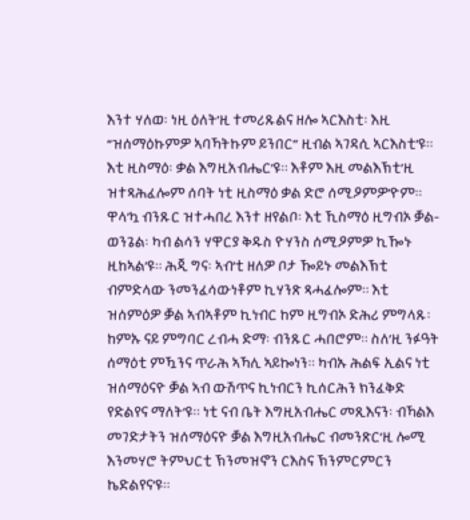እንተ ሃለወ፡ ነዚ ዕለት’ዚ ተመሪጹልና ዘሎ ኣርእስቲ፡ እዚ “ዝሰማዕኩምዎ ኣባኻትኩም ይንበር” ዚብል ኣገዳሲ ኣርእስቲ’ዩ። እቲ ዚስማዕ፡ ቃል እግዚአብሔር’ዩ። እቶም እዚ መልእኽቲ’ዚ ዝተጻሕፈሎም ሰባት ነቲ ዚስማዕ ቃል ድሮ ሰሚዖምዎ’ዮም። ዋላ’ኳ ብንጹር ዝተሓበረ እንተ ዘየልቦ፡ እቲ ኺስማዕ ዚግብኦ ቓል-ወንጌል፡ ካብ ልሳን ሃዋርያ ቅዱስ ዮሃንስ ሰሚዖምዎ ኪዀኑ ዚከኣል’ዩ። ሕጂ ግና፡ ኣብ’ቲ ዘለዎ ቦታ ዀይኑ መልእኽቲ ብምድላው ንመንፈሳውነቶም ኪሃንጽ ጻሓፈሎም። እቲ ዝሰምዕዎ ቓል ኣብኣቶም ኪነብር ከም ዚግብኦ ድሕሪ ምግላጹ፡ ከምኡ ናይ ምግባር ረብሓ ድማ፡ ብንጹር ሓበሮም። ስለ’ዚ ንፉዓት ሰማዕቲ ምዃንና ጥራሕ ኣኻሊ ኣይኰነን። ካብኡ ሕልፍ ኢልና ነቲ ዝሰማዕናዮ ቓል ኣብ ውሽጥና ኪነብርን ኪሰርሕን ክንፈቅድ የድልየና ማለት’ዩ። ነቲ ናብ ቤት እግዚአብሔር መጺእናን፡ ብኻልእ መገድታትን ዝሰማዕናዮ ቓል እግዚአብሔር ብመንጽር’ዚ ሎሚ እንመሃሮ ትምህርቲ ኽንመዝኖን ርእስና ኽንምርምርን ኬድልየና’ዩ።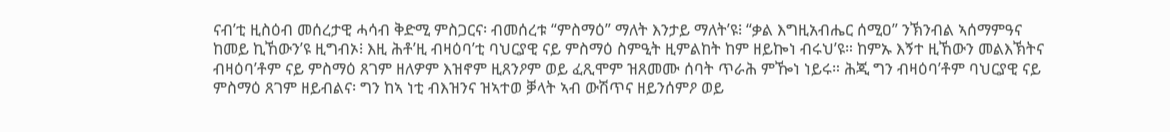ናብ’ቲ ዚስዕብ መሰረታዊ ሓሳብ ቅድሚ ምስጋርና፡ ብመሰረቱ “ምስማዕ” ማለት እንታይ ማለት’ዩ፧ “ቃል እግዚአብሔር ሰሚዐ” ንኽንብል ኣሰማምዓና ከመይ ኪኸውን’ዩ ዚግብኦ፧ እዚ ሕቶ’ዚ ብዛዕባ’ቲ ባህርያዊ ናይ ምስማዕ ስምዒት ዚምልከት ከም ዘይኰነ ብሩህ’ዩ። ከምኡ እኝተ ዚኸውን መልእኽትና ብዛዕባ’ቶም ናይ ምስማዕ ጸገም ዘለዎም እዝኖም ዚጸንዖም ወይ ፈጺሞም ዝጸመሙ ሰባት ጥራሕ ምዀነ ነይሩ። ሕጂ ግን ብዛዕባ’ቶም ባህርያዊ ናይ ምስማዕ ጸገም ዘይብልና፡ ግን ከኣ ነቲ ብእዝንና ዝኣተወ ቓላት ኣብ ውሽጥና ዘይንሰምዖ ወይ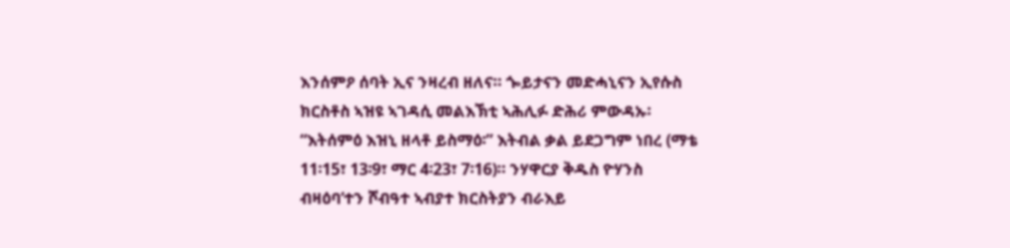እንሰምዖ ሰባት ኢና ንዛረብ ዘለና። ጐይታናን መድሓኒናን ኢየሱስ ክርስቶስ ኣዝዩ ኣገዳሲ መልእኽቲ ኣሕሊፉ ድሕሪ ምውዳኡ፡ “እትሰምዕ እዝኒ ዘላቶ ይስማዕ፡” እትብል ቃል ይደጋግም ነበረ (ማቴ 11፡15፣ 13፡9፣ ማር 4፡23፣ 7፡16)። ንሃዋርያ ቅዱስ ዮሃንስ ብዛዕባ’ተን ሾብዓተ ኣብያተ ክርስትያን ብራእይ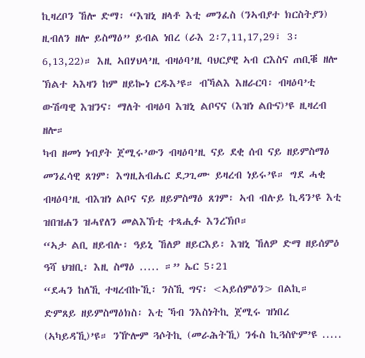ኪዛረቦን ኸሎ ድማ፡ “እዝኒ ዘላቶ እቲ መንፈስ (ንኣብያተ ክርስትያን) ዚብለን ዘሎ ይስማዕ” ይብል ነበረ (ራእ 2፡7,11,17,29፣ 3፡6,13,22)። እዚ ኣበሃህላ’ዚ ብዛዕባ’ዚ ባህርያዊ ኣብ ርእስና ጠቢቑ ዘሎ ኽልተ ኣእዛን ከም ዘይኰነ ርዱእ’ዩ። ብኻልእ እዘራርባ፡ ብዛዕባ’ቲ ውሽጣዊ እዝንና፡ ማለት ብዛዕባ እዝኒ ልቦናና (እዝነ ልቡና)’ዩ ዚዛረብ ዘሎ።
ካብ ዘመነ ነብያት ጀሚሩ’ውን ብዛዕባ’ዚ ናይ ደቂ ሰብ ናይ ዘይምስማዕ መንፈሳዊ ጸገም፡ እግዚአብሔር ደጋጊሙ ይዛረብ ነይሩ’ዩ። ግደ ሓቂ ብዛዕባ’ዚ ብእዝነ ልቦና ናይ ዘይምስማዕ ጸገም፡ ኣብ ብሉይ ኪዳን’ዩ እቲ ዝበዝሐን ዝሓየለን መልእኽቲ ተጻሒፉ እንረኽቦ።
“ኣታ ልቢ ዘይብሉ፡ ዓይኒ ኸለዎ ዘይርእይ፡ እዝኒ ኸለዎ ድማ ዘይሰምዕ ዓሻ ህዝቢ፡ እዚ ስማዕ ..... ።” ኤር 5፡21
“ደሓን ከለኺ ተዛረብኩኺ፡ ንስኺ ግና፡ <ኣይሰምዕን> በልኪ። ድምጸይ ዘይምስማዕክስ፡ እቲ ኻብ ንእስነትኪ ጀሚሩ ዝነበረ (ኣካይዳኺ)’ዩ። ንዅሎም ጓሶትኪ (መራሕትኺ) ንፋስ ኪጓስዮም’ዩ .....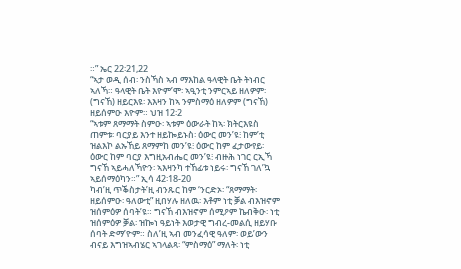።” ኤር 22፡21,22
“ኣታ ወዲ ሰብ፡ ንስኻስ ኣብ ማእከል ዓላዊት ቤት ትነብር ኣለኻ። ዓላዊት ቤት እዮም’ሞ፡ ኣዒንቲ ንምርኣይ ዘለዎም፡ (ግናኸ) ዘይርእዩ፡ እእዛን ከኣ ንምስማዕ ዘለዎም (ግናኸ) ዘይሰምዑ እዮም። ህዝ 12፡2
“ኣቱም ጸማማት ስምዑ፡ ኣቱም ዕውራት ከኣ፡ ክትርእዩስ ጠምቱ፡ ባርያይ እንተ ዘይኰይኑስ፡ ዕውር መን’ዩ፧ ከም’ቲ ዝልእኮ ልኡኸይ ጸማምከ መን’ዩ፧ ዕውር ከም ፈታውየይ፡ ዕውር ከም ባርያ እግዚአብሔር መን’ዩ፧ ብዙሕ ነገር ርኢኻ ግናኸ ኣይሓለኻዮን፡ ኣእዛንካ ተኸፊቱ ነይሩ፡ ግናኸ ገለ’ኳ ኣይሰማዕካን።” ኢሳ 42፡18-20
ካብ’ዚ ጥቕስታት’ዚ ብንጹር ከም ‘ንርድኦ፡ “ጸማማት፡ ዘይሰምዑ፡ ዓለውቲ” ዚበሃሉ ዘለዉ፡ እቶም ነቲ ቓል ብእዝኖም ዝሰምዕዎ ሰባት’ዩ። ግናኸ ብእዝኖም ሰሚዖም ኬብቅዑ፡ ነቲ ዝሰምዕዎ ቓል፡ ዝኰነ ዓይነት እወታዊ ግብረ-መልሲ ዘይሃቡ ሰባት ድማ’ዮም። ስለ’ዚ ኣብ መንፈሳዊ ዓለም፡ ወይ’ውን ብናይ እግዝኣብሄር ኣገላልጻ፡ “ምስማዕ” ማለት፡ ነቲ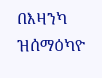በእዛንካ ዝሰማዕካዮ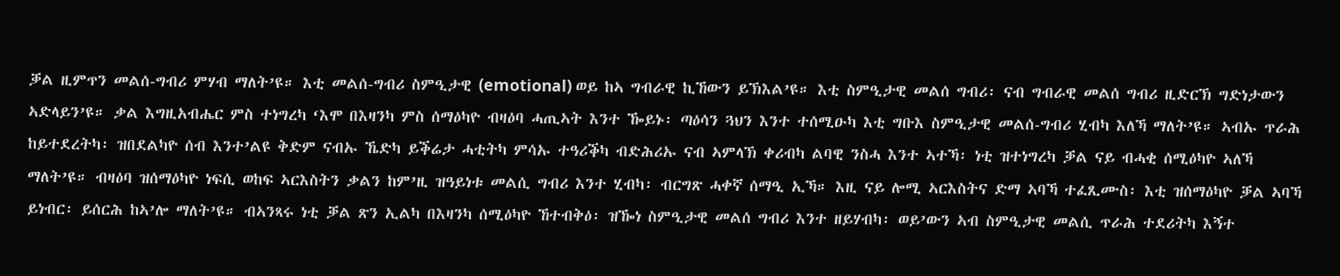ቓል ዚምጥን መልሰ-ግብሪ ምሃብ ማለት’ዩ። እቲ መልሰ-ግብሪ ስምዒታዊ (emotional) ወይ ከኣ ግብራዊ ኪኸውን ይኽእል’ዩ። እቲ ስምዒታዊ መልሰ ግብሪ፡ ናብ ግብራዊ መልሰ ግብሪ ዚድርኽ ግድነታውን ኣድላይን’ዩ። ቃል እግዚአብሔር ምስ ተነግረካ ‘እሞ በእዛንካ ምስ ሰማዕካዮ ብዛዕባ ሓጢኣት እንተ ዀይኑ፡ ጣዕሳን ጓህን እንተ ተሰሚዑካ እቲ ግቡእ ስምዒታዊ መልሰ-ግብሪ ሂብካ እለኻ ማለት’ዩ። ኣብኡ ጥራሕ ከይተደረትካ፡ ዝበደልካዮ ሰብ እንተ’ልዩ ቅድም ናብኡ ኼድካ ይቕሬታ ሓቲትካ ምሳኡ ተዓሪቕካ ብድሕሪኡ ናብ ኣምላኽ ቀሪብካ ልባዊ ንስሓ እንተ ኣተኻ፡ ነቲ ዝተነግረካ ቓል ናይ ብሓቂ ሰሚዕካዮ ኣለኻ ማለት’ዩ። ብዛዕባ ዝሰማዕካዮ ነፍሲ ወከፍ ኣርእስትን ቃልን ከም’ዚ ዝዓይነቱ መልሲ ግብሪ እንተ ሂብካ፡ ብርግጽ ሓቀኛ ሰማዒ ኢኻ። እዚ ናይ ሎሚ ኣርእስትና ድማ ኣባኻ ተፈጺሙስ፡ እቲ ዝሰማዕካዮ ቓል ኣባኻ ይነብር፡ ይሰርሕ ከኣ’ሎ ማለት’ዩ። ብኣንጻሩ ነቲ ቓል ጽን ኢልካ በእዛንካ ሰሚዕካዮ ኸተብቅዕ፡ ዝዀነ ስምዒታዊ መልሰ ግብሪ እንተ ዘይሃብካ፡ ወይ’ውን ኣብ ስምዒታዊ መልሲ ጥራሕ ተደሪትካ እኝተ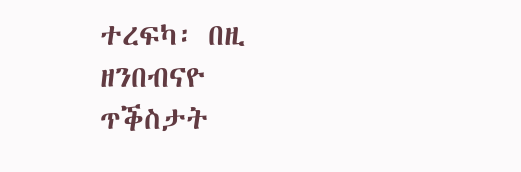ተረፍካ፡ በዚ ዘንበብናዮ ጥቕስታት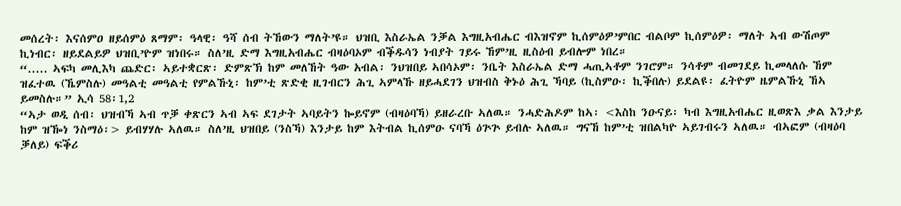መሰረት፡ እናሰምዐ ዘይሰምዕ ጸማም፡ ዓላዊ፡ ዓሻ ሰብ ትኸውን ማለት’ዩ። ህዝቢ እስራኤል ንቓል እግዚአብሔር ብእዝኖም ኪሰምዕዎ’ምበር ብልቦም ኪሰምዕዎ፡ ማለት ኣብ ውሽጦም ኪነብር፡ ዘይደልይዎ ህዝቢ’ዮም ዝነበሩ። ስለ’ዚ ድማ እግዚአብሔር ብዛዕባኦም ብቕዱሳን ነብያት ገይሩ ኸም’ዚ ዚስዕብ ይብሎም ነበረ።
“..... ኣፍካ መሊእካ ጨድር፡ ኣይተቋርጽ፡ ድምጽኽ ከም መለኸት ዓው አብል፡ ንህዝበይ ኣበሳኦም፡ ንቤት እስራኤል ድማ ሓጢኣቶም ንገሮም። ንሳቶም ብመገደይ ኪመላለሱ ኸም ዝፈተዉ (ኼምስሉ) መዓልቲ መዓልቲ የምልኹኒ፡ ከም’ቲ ጽድቂ ዚገብርን ሕጊ ኣምላኹ ዘይሓደገን ህዝብስ ቅኑዕ ሕጊ ኻባይ (ኪስምዑ፡ ኪቕበሉ) ይደልዩ፡ ፈትዮም ዜምልኹኒ ኸኣ ይመስሉ።” ኢሳ 58፡1,2
“ኣታ ወዲ ሰብ፡ ህዝብኻ ኣብ ጥቓ ቀጽርን ኣብ ኣፍ ደገታት ኣባይትን ኰይኖም (ብዛዕባኻ) ይዘራረቡ ኣለዉ። ንሓድሕዶም ከኣ፡ <እስከ ንዑናይ፡ ካብ እግዚአብሔር ዚወጽእ ቃል እንታይ ከም ዝዀነ ንስማዕ፡> ይብሃሃሉ ኣለዉ። ስለ’ዚ ህዝበይ (ንስኻ) እንታይ ከም እትብል ኪሰምዑ ናባኻ ዕጕጕ ይብሉ ኣለዉ። ግናኸ ከም’ቲ ዝበልካዮ ኣይገብሩን ኣለዉ። ብኣፎም (ብዛዕባ ቓለይ) ፍቕሪ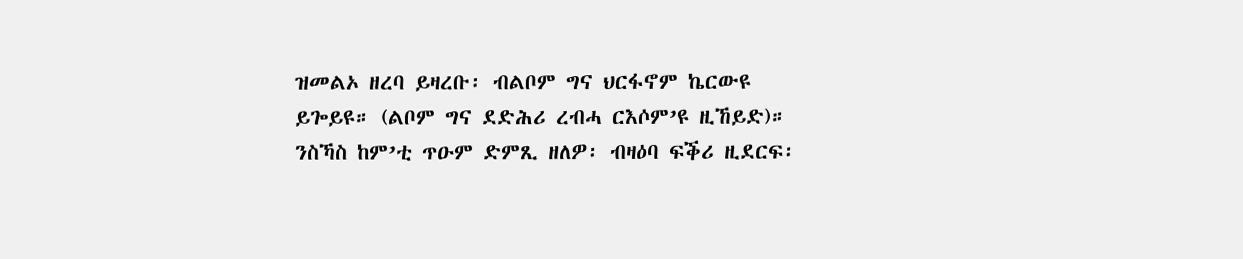ዝመልኦ ዘረባ ይዛረቡ፡ ብልቦም ግና ህርፋኖም ኬርውዩ ይጐይዩ። (ልቦም ግና ደድሕሪ ረብሓ ርእሶም’ዩ ዚኸይድ)። ንስኻስ ከም’ቲ ጥዑም ድምጺ ዘለዎ፡ ብዛዕባ ፍቕሪ ዚደርፍ፡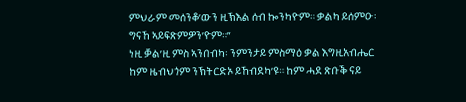ምህራም መሰንቆ’ውን ዚኽእል ሰብ ኰንካዮም። ቃልካ ይሰምዑ፡ ግናኸ ኣይፍጽምዎን’ዮም።”
ነዚ ቓል’ዚ ምስ ኣንበብካ፡ ንምንታይ ምስማዕ ቃል እግዚአብሔር ከም ዜብህጎም ንኽትርድኦ ይኸብደካ’ዩ። ከም ሓደ ጽቡቕ ናይ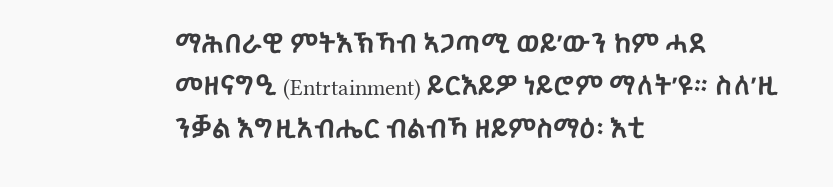ማሕበራዊ ምትእኽኻብ ኣጋጣሚ ወይ’ውን ከም ሓደ መዘናግዒ (Entrtainment) ይርእይዎ ነይሮም ማለት’ዩ። ስለ’ዚ ንቓል እግዚአብሔር ብልብኻ ዘይምስማዕ፡ እቲ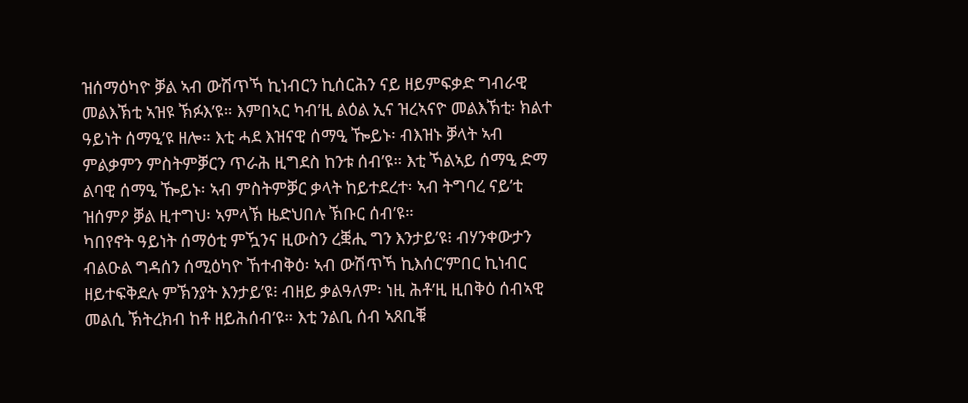ዝሰማዕካዮ ቓል ኣብ ውሽጥኻ ኪነብርን ኪሰርሕን ናይ ዘይምፍቃድ ግብራዊ መልእኽቲ ኣዝዩ ኽፉእ’ዩ። እምበኣር ካብ’ዚ ልዕል ኢና ዝረኣናዮ መልእኽቲ፡ ክልተ ዓይነት ሰማዒ’ዩ ዘሎ። እቲ ሓደ እዝናዊ ሰማዒ ዀይኑ፡ ብእዝኑ ቓላት ኣብ ምልቃምን ምስትምቓርን ጥራሕ ዚግደስ ከንቱ ሰብ’ዩ። እቲ ኻልኣይ ሰማዒ ድማ ልባዊ ሰማዒ ዀይኑ፡ ኣብ ምስትምቓር ቃላት ከይተደረተ፡ ኣብ ትግባረ ናይ’ቲ ዝሰምዖ ቓል ዚተግህ፡ ኣምላኽ ዜድህበሉ ኽቡር ሰብ’ዩ።
ካበየኖት ዓይነት ሰማዕቲ ምዃንና ዚውስን ረቛሒ ግን እንታይ’ዩ፧ ብሃንቀውታን ብልዑል ግዳሰን ሰሚዕካዮ ኸተብቅዕ፡ ኣብ ውሽጥኻ ኪእሰር’ምበር ኪነብር ዘይተፍቅደሉ ምኽንያት እንታይ’ዩ፧ ብዘይ ቃልዓለም፡ ነዚ ሕቶ’ዚ ዚበቅዕ ሰብኣዊ መልሲ ኽትረክብ ከቶ ዘይሕሰብ’ዩ። እቲ ንልቢ ሰብ ኣጸቢቑ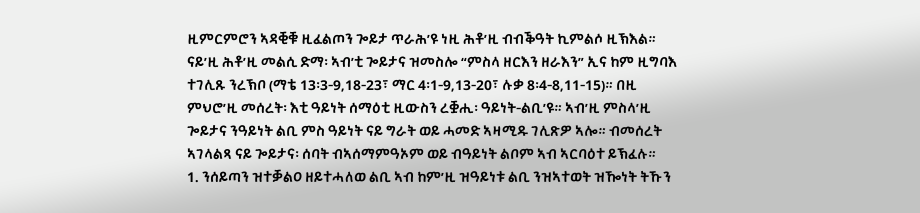ዚምርምሮን ኣዳቒቑ ዚፈልጦን ጐይታ ጥራሕ’ዩ ነዚ ሕቶ’ዚ ብብቕዓት ኪምልሶ ዚኽእል። ናይ’ዚ ሕቶ’ዚ መልሲ ድማ፡ ኣብ’ቲ ጐይታና ዝመስሎ “ምስላ ዘርእን ዘራእን” ኢና ከም ዚግባእ ተገሊጹ ንረኽቦ (ማቴ 13፡3-9,18-23፣ ማር 4፡1-9,13-20፣ ሉቃ 8፡4-8,11-15)። በዚ ምህሮ’ዚ መሰረት፡ እቲ ዓይነት ሰማዕቲ ዚውስን ረቛሒ፡ ዓይነት-ልቢ’ዩ። ኣብ’ዚ ምስላ’ዚ ጐይታና ንዓይነት ልቢ ምስ ዓይነት ናይ ግራት ወይ ሓመድ ኣዛሚዱ ገሊጽዎ ኣሎ። ብመሰረት ኣገላልጻ ናይ ጐይታና፡ ሰባት ብኣሰማምዓኦም ወይ ብዓይነት ልቦም ኣብ ኣርባዕተ ይኽፈሉ።
1. ንሰይጣን ዝተቓልዐ ዘይተሓለወ ልቢ ኣብ ከም’ዚ ዝዓይነቱ ልቢ ንዝኣተወት ዝዀነት ትኹን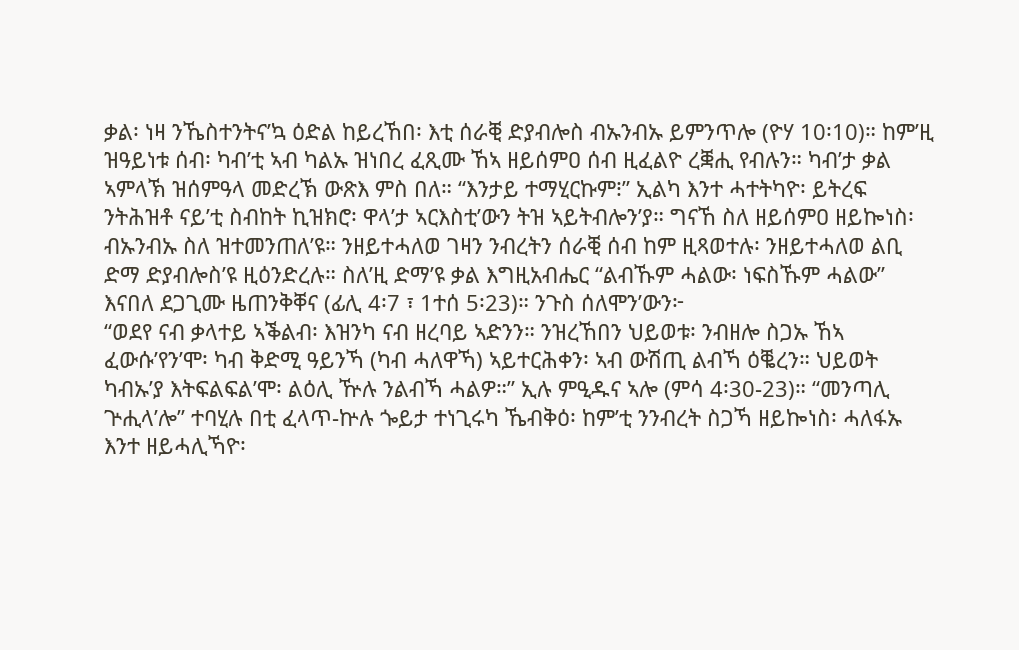ቃል፡ ነዛ ንኼስተንትና’ኳ ዕድል ከይረኸበ፡ እቲ ሰራቒ ድያብሎስ ብኡንብኡ ይምንጥሎ (ዮሃ 10፡10)። ከም’ዚ ዝዓይነቱ ሰብ፡ ካብ’ቲ ኣብ ካልኡ ዝነበረ ፈጺሙ ኸኣ ዘይሰምዐ ሰብ ዚፈልዮ ረቛሒ የብሉን። ካብ’ታ ቃል ኣምላኽ ዝሰምዓላ መድረኽ ውጽእ ምስ በለ። “እንታይ ተማሂርኩም፧” ኢልካ እንተ ሓተትካዮ፡ ይትረፍ ንትሕዝቶ ናይ’ቲ ስብከት ኪዝክሮ፡ ዋላ’ታ ኣርእስቲ’ውን ትዝ ኣይትብሎን’ያ። ግናኸ ስለ ዘይሰምዐ ዘይኰነስ፡ ብኡንብኡ ስለ ዝተመንጠለ’ዩ። ንዘይተሓለወ ገዛን ንብረትን ሰራቒ ሰብ ከም ዚጻወተሉ፡ ንዘይተሓለወ ልቢ ድማ ድያብሎስ’ዩ ዚዕንድረሉ። ስለ’ዚ ድማ’ዩ ቃል እግዚአብሔር “ልብኹም ሓልው፡ ነፍስኹም ሓልው” እናበለ ደጋጊሙ ዜጠንቅቐና (ፊሊ 4፡7 ፣ 1ተሰ 5፡23)። ንጉስ ሰለሞን’ውን፦
“ወደየ ናብ ቃላተይ ኣቕልብ፡ እዝንካ ናብ ዘረባይ ኣድንን። ንዝረኸበን ህይወቱ፡ ንብዘሎ ስጋኡ ኸኣ ፈውሱ’የን’ሞ፡ ካብ ቅድሚ ዓይንኻ (ካብ ሓለዋኻ) ኣይተርሕቀን፡ ኣብ ውሽጢ ልብኻ ዕቘረን። ህይወት ካብኡ’ያ እትፍልፍል’ሞ፡ ልዕሊ ዅሉ ንልብኻ ሓልዎ።” ኢሉ ምዒዱና ኣሎ (ምሳ 4፡30-23)። “መንጣሊ ጕሒላ’ሎ” ተባሂሉ በቲ ፈላጥ-ኵሉ ጐይታ ተነጊሩካ ኼብቅዕ፡ ከም’ቲ ንንብረት ስጋኻ ዘይኰነስ፡ ሓለፋኡ እንተ ዘይሓሊኻዮ፡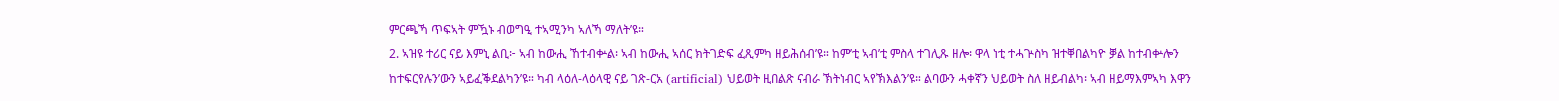ምርጫኻ ጥፍኣት ምዃኑ ብወግዒ ተኣሚንካ ኣለኻ ማለት’ዩ።
2. ኣዝዩ ተሪር ናይ እምኒ ልቢ፦ ኣብ ከውሒ ኸተብቍል፡ ኣብ ከውሒ ኣሰር ክትገድፍ ፈጺምካ ዘይሕሰብ’ዩ። ከም’ቲ ኣብ’ቲ ምስላ ተገሊጹ ዘሎ፡ ዋላ ነቲ ተሓጕስካ ዝተቐበልካዮ ቓል ከተብቍሎን ከተፍርየሉን’ውን ኣይፈቕደልካን’ዩ። ካብ ላዕለ-ላዕላዊ ናይ ገጽ-ርአ (artificial) ህይወት ዚበልጽ ናብራ ኽትነብር ኣየኽእልን’ዩ። ልባውን ሓቀኛን ህይወት ስለ ዘይብልካ፡ ኣብ ዘይማእምኣካ እዋን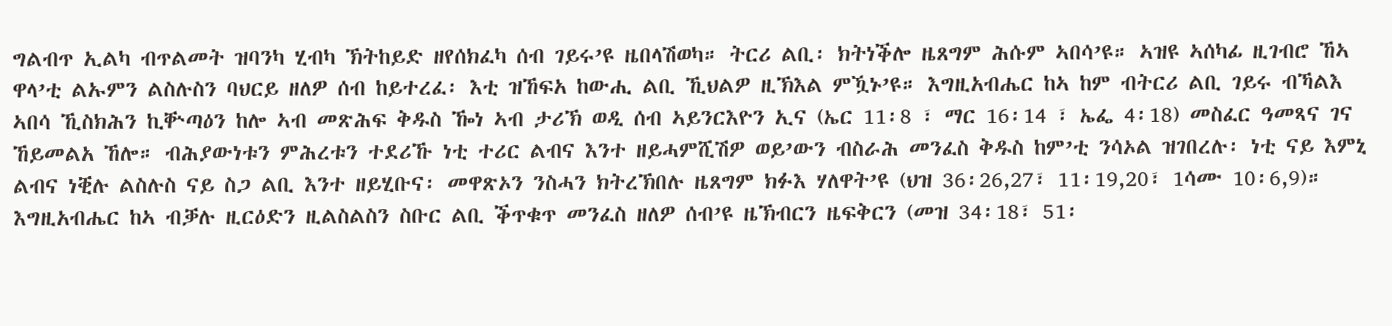ግልብጥ ኢልካ ብጥልመት ዝባንካ ሂብካ ኽትከይድ ዘየሰክፈካ ሰብ ገይሩ’ዩ ዜበላሽወካ። ትርሪ ልቢ፡ ክትነቕሎ ዜጸግም ሕሱም ኣበሳ’ዩ። ኣዝዩ ኣሰካፊ ዚገብሮ ኸኣ ዋላ’ቲ ልኡምን ልስሉስን ባህርይ ዘለዎ ሰብ ከይተረፈ፡ እቲ ዝኸፍአ ከውሒ ልቢ ኺህልዎ ዚኽእል ምዃኑ’ዩ። እግዚአብሔር ከኣ ከም ብትርሪ ልቢ ገይሩ ብኻልእ ኣበሳ ኺስክሕን ኪቝጣዕን ከሎ ኣብ መጽሕፍ ቅዱስ ዀነ ኣብ ታሪኽ ወዲ ሰብ ኣይንርእዮን ኢና (ኤር 11፡8 ፣ ማር 16፡14 ፣ ኤፌ 4፡18) መስፈር ዓመጻና ገና ኸይመልአ ኸሎ። ብሕያውነቱን ምሕረቱን ተደሪኹ ነቲ ተሪር ልብና እንተ ዘይሓምሺሽዎ ወይ’ውን ብስራሕ መንፈስ ቅዱስ ከም’ቲ ንሳኦል ዝገበረሉ፡ ነቲ ናይ እምኒ ልብና ነቒሉ ልስሉስ ናይ ስጋ ልቢ እንተ ዘይሂቡና፡ መዋጽኦን ንስሓን ክትረኽበሉ ዜጸግም ክፉእ ሃለዋት’ዩ (ህዝ 36፡26,27፣ 11፡19,20፣ 1ሳሙ 10፡6,9)። እግዚአብሔር ከኣ ብቓሉ ዚርዕድን ዚልስልስን ስቡር ልቢ ቕጥቁጥ መንፈስ ዘለዎ ሰብ’ዩ ዜኽብርን ዜፍቅርን (መዝ 34፡18፣ 51፡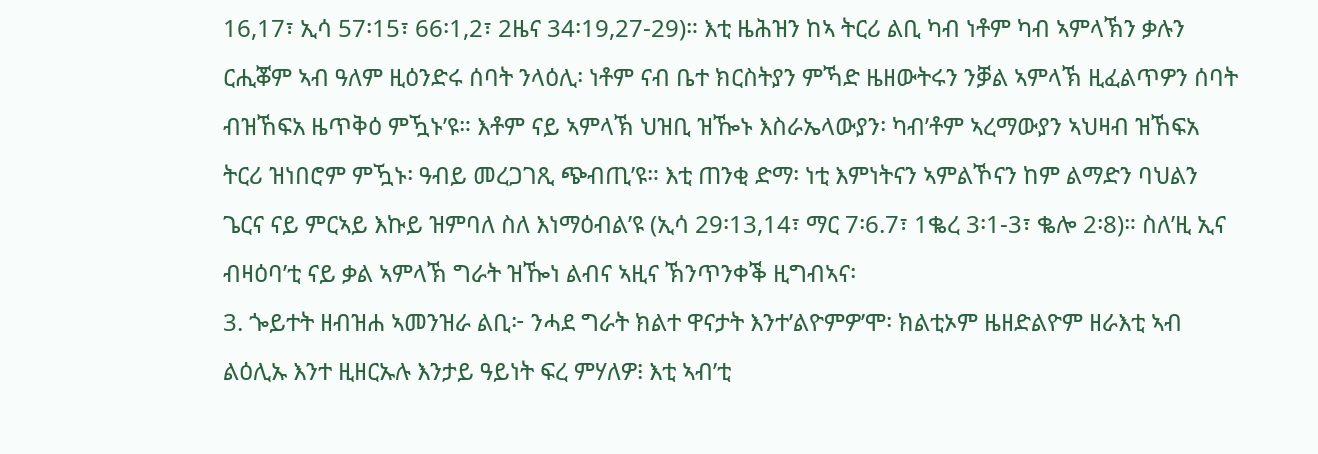16,17፣ ኢሳ 57፡15፣ 66፡1,2፣ 2ዜና 34፡19,27-29)። እቲ ዜሕዝን ከኣ ትርሪ ልቢ ካብ ነቶም ካብ ኣምላኽን ቃሉን ርሒቖም ኣብ ዓለም ዚዕንድሩ ሰባት ንላዕሊ፡ ነቶም ናብ ቤተ ክርስትያን ምኻድ ዜዘውትሩን ንቓል ኣምላኽ ዚፈልጥዎን ሰባት ብዝኸፍአ ዜጥቅዕ ምዃኑ’ዩ። እቶም ናይ ኣምላኽ ህዝቢ ዝዀኑ እስራኤላውያን፡ ካብ’ቶም ኣረማውያን ኣህዛብ ዝኸፍአ ትርሪ ዝነበሮም ምዃኑ፡ ዓብይ መረጋገጺ ጭብጢ’ዩ። እቲ ጠንቂ ድማ፡ ነቲ እምነትናን ኣምልኾናን ከም ልማድን ባህልን ጌርና ናይ ምርኣይ እኩይ ዝምባለ ስለ እነማዕብል’ዩ (ኢሳ 29፡13,14፣ ማር 7፡6.7፣ 1ቈረ 3፡1-3፣ ቈሎ 2፡8)። ስለ’ዚ ኢና ብዛዕባ’ቲ ናይ ቃል ኣምላኽ ግራት ዝዀነ ልብና ኣዚና ኽንጥንቀቕ ዚግብኣና፡
3. ጐይተት ዘብዝሐ ኣመንዝራ ልቢ፦ ንሓደ ግራት ክልተ ዋናታት እንተ’ልዮምዎ’ሞ፡ ክልቲኦም ዜዘድልዮም ዘራእቲ ኣብ ልዕሊኡ እንተ ዚዘርኡሉ እንታይ ዓይነት ፍረ ምሃለዎ፧ እቲ ኣብ’ቲ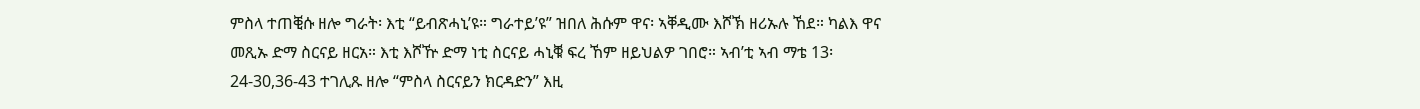ምስላ ተጠቒሱ ዘሎ ግራት፡ እቲ “ይብጽሓኒ’ዩ። ግራተይ’ዩ” ዝበለ ሕሱም ዋና፡ ኣቐዲሙ እሾኽ ዘሪኡሉ ኸደ። ካልእ ዋና መጺኡ ድማ ስርናይ ዘርአ። እቲ እሾዅ ድማ ነቲ ስርናይ ሓኒቑ ፍረ ኸም ዘይህልዎ ገበሮ። ኣብ’ቲ ኣብ ማቴ 13፡24-30,36-43 ተገሊጹ ዘሎ “ምስላ ስርናይን ክርዳድን” እዚ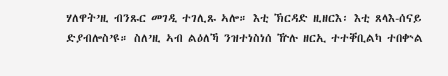ሃለዋት’ዚ ብንጹር መገዲ ተገሊጹ ኣሎ። እቲ ኽርዳድ ዚዘርእ፡ እቲ ጸላእ-ሰናይ ድያብሎስ’ዩ። ስለ’ዚ ኣብ ልዕለኻ ንዝተነስነሰ ዅሉ ዘርኢ ተተቐቢልካ ተበቍል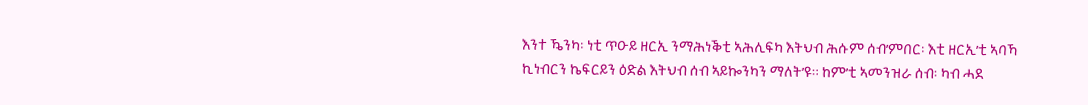እንተ ዄንካ፡ ነቲ ጥዑይ ዘርኢ ንማሕነቕቲ ኣሕሊፍካ እትህብ ሕሱም ሰብ’ምበር፡ እቲ ዘርኢ’ቲ ኣባኻ ኪነብርን ኬፍርይን ዕድል እትህብ ሰብ ኣይኰንካን ማለት’ዩ። ከም’ቲ ኣመንዝራ ሰብ፡ ካብ ሓደ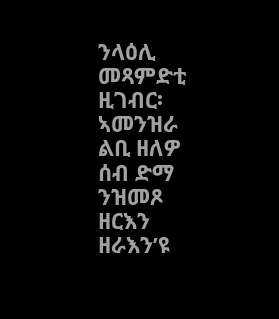ንላዕሊ መጻምድቲ ዚገብር፡ ኣመንዝራ ልቢ ዘለዎ ሰብ ድማ ንዝመጾ ዘርእን ዘራእን’ዩ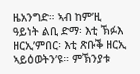ዜአንግድ። ኣብ ከም’ዚ ዓይነት ልቢ ድማ፡ እቲ ኽፉእ ዘርኢ’ምበር፡ እቲ ጽቡቕ ዘርኢ ኣይዕወትን’ዩ። ምኽንያቱ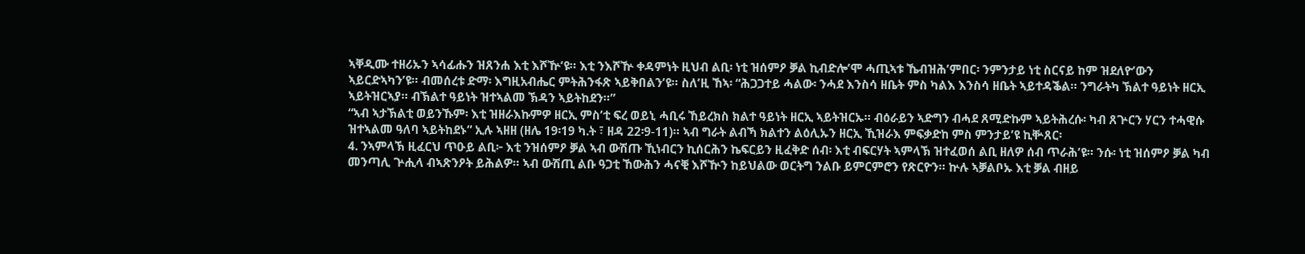ኣቐዲሙ ተዘሪኡን ኣሳፊሑን ዝጸንሐ እቲ እሾዅ’ዩ። እቲ ንእሾዅ ቀዳምነት ዚህብ ልቢ፡ ነቲ ዝሰምዖ ቓል ኪብድሎ’ሞ ሓጢኣቱ ኼብዝሕ’ምበር፡ ንምንታይ ነቲ ስርናይ ከም ዝደለዮ’ውን ኣይርድኣካን’ዩ። ብመሰረቱ ድማ፡ እግዚአብሔር ምትሕንፋጽ ኣይቅበልን’ዩ። ስለ’ዚ ኸኣ፡ “ሕጋጋተይ ሓልው፡ ንሓደ እንስሳ ዘቤት ምስ ካልእ እንስሳ ዘቤት ኣይተዳቕል። ንግራትካ ኽልተ ዓይነት ዘርኢ ኣይትዝርኣያ። ብኽልተ ዓይነት ዝተኣልመ ኽዳን ኣይትከደን።”
“ኣብ ኣታኽልቲ ወይንኹም፡ እቲ ዝዘራእኩምዎ ዘርኢ ምስ’ቲ ፍረ ወይኒ ሓቢሩ ኸይረክስ ክልተ ዓይነት ዘርኢ ኣይትዝርኡ። ብዕራይን ኣድግን ብሓደ ጸሚድኩም ኣይትሕረሱ፡ ካብ ጸጕርን ሃርን ተሓዊሱ ዝተኣልመ ዓለባ ኣይትከደኑ” ኢሉ ኣዘዘ (ዘሌ 19፡19 ካ.ት ፣ ዘዳ 22፡9-11)። ኣብ ግራት ልብኻ ክልተን ልዕሊኡን ዘርኢ ኺዝራእ ምፍቃድከ ምስ ምንታይ’ዩ ኪቝጸር፡
4. ንኣምላኽ ዚፈርህ ጥዑይ ልቢ፦ እቲ ንዝሰምዖ ቓል ኣብ ውሽጡ ኺነብርን ኪሰርሕን ኬፍርይን ዚፈቅድ ሰብ፡ እቲ ብፍርሃት ኣምላኽ ዝተፈወሰ ልቢ ዘለዎ ሰብ ጥራሕ’ዩ። ንሱ፡ ነቲ ዝሰምዖ ቓል ካብ መንጣሊ ጕሒላ ብኣጽንዖት ይሕልዎ። ኣብ ውሽጢ ልቡ ዓጋቲ ኸውሕን ሓናቒ እሾዅን ከይህልው ወርትግ ንልቡ ይምርምሮን የጽርዮን። ኵሉ ኣቓልቦኡ እቲ ቓል ብዘይ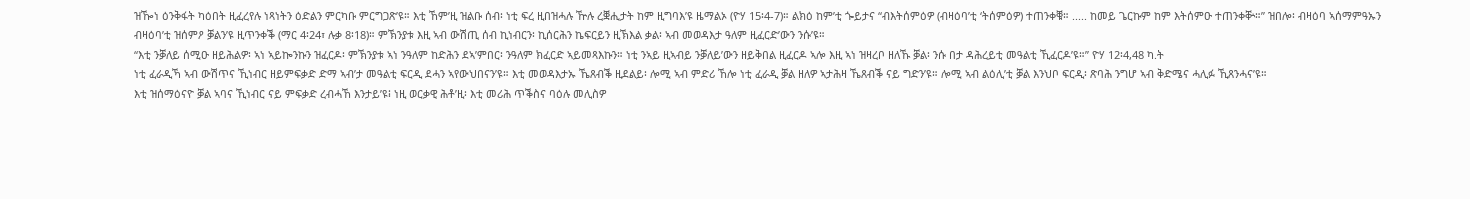ዝዀነ ዕንቅፋት ካዕበት ዚፈረየሉ ነጻነትን ዕድልን ምርካቡ ምርግጋጽ’ዩ። እቲ ኸም’ዚ ዝልቡ ሰብ፡ ነቲ ፍረ ዚበዝሓሉ ዅሉ ረቛሒታት ከም ዚግባእ’ዩ ዜማልኦ (ዮሃ 15፡4-7)። ልክዕ ከም’ቲ ጐይታና “ብእትሰምዕዎ (ብዛዕባ’ቲ ‘ትሰምዕዎ) ተጠንቀቑ። ..... ከመይ ጌርኩም ከም እትሰምዑ ተጠንቀቝ።” ዝበሎ፡ ብዛዕባ ኣሰማምዓኡን ብዛዕባ’ቲ ዝሰምዖ ቓልን’ዩ ዚጥንቀቕ (ማር 4፡24፣ ሉቃ 8፡18)። ምኽንያቱ እዚ ኣብ ውሽጢ ሰብ ኪነብርን፡ ኪሰርሕን ኬፍርይን ዚኽእል ቃል፡ ኣብ መወዳእታ ዓለም ዚፈርድ’ውን ንሱ’ዩ።
“እቲ ንቓለይ ሰሚዑ ዘይሕልዎ፡ ኣነ ኣይኰንኩን ዝፈርዶ፡ ምኽንያቱ ኣነ ንዓለም ከድሕን ደኣ’ምበር፡ ንዓለም ክፈርድ ኣይመጻእኩን። ነቲ ንኣይ ዚኣብይ ንቓለይ’ውን ዘይቅበል ዚፈርዶ ኣሎ እዚ ኣነ ዝዛረቦ ዘለኹ ቓል፡ ንሱ በታ ዳሕረይቲ መዓልቲ ኺፈርዶ’ዩ።” ዮሃ 12፡4,48 ካ.ት
ነቲ ፈራዲኻ ኣብ ውሽጥና ኺነብር ዘይምፍቃድ ድማ ኣብ’ታ መዓልቲ ፍርዲ ደሓን ኣየውህበናን’ዩ። እቲ መወዳእታኡ ኼጸብቕ ዚደልይ፡ ሎሚ ኣብ ምድሪ ኸሎ ነቲ ፈራዲ ቓል ዘለዎ ኣታሕዛ ኼጸብቕ ናይ ግድን’ዩ። ሎሚ ኣብ ልዕሊ’ቲ ቓል እንህቦ ፍርዲ፡ ጽባሕ ንግሆ ኣብ ቅድሜና ሓሊፉ ኺጸንሓና’ዩ።
እቲ ዝሰማዕናዮ ቓል ኣባና ኺነብር ናይ ምፍቃድ ረብሓኸ እንታይ’ዩ፧ ነዚ ወርቃዊ ሕቶ’ዚ፡ እቲ መሪሕ ጥቕስና ባዕሉ መሊስዎ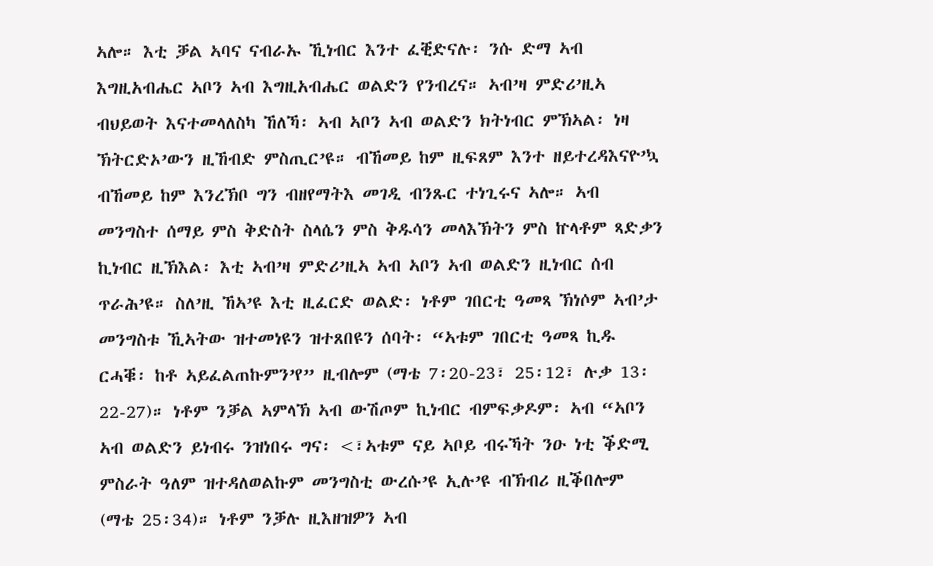ኣሎ። እቲ ቓል ኣባና ናብራኡ ኺነብር እንተ ፈቒድናሉ፡ ንሱ ድማ ኣብ እግዚአብሔር ኣቦን ኣብ እግዚአብሔር ወልድን የንብረና። ኣብ’ዛ ምድሪ’ዚኣ ብህይወት እናተመላለስካ ኸለኻ፡ ኣብ ኣቦን ኣብ ወልድን ክትነብር ምኽኣል፡ ነዛ ኽትርድኦ’ውን ዚኸብድ ምስጢር’ዩ። ብኸመይ ከም ዚፍጸም እንተ ዘይተረዳእናዮ’ኳ ብኸመይ ከም እንረኽቦ ግን ብዘየማትእ መገዲ ብንጹር ተነጊሩና ኣሎ። ኣብ መንግስተ ሰማይ ምስ ቅድስት ስላሴን ምስ ቅዱሳን መላእኽትን ምስ ኵላቶም ጻድቃን ኪነብር ዚኽእል፡ እቲ ኣብ’ዛ ምድሪ’ዚኣ ኣብ ኣቦን ኣብ ወልድን ዚነብር ሰብ ጥራሕ’ዩ። ስለ’ዚ ኸኣ’ዩ እቲ ዚፈርድ ወልድ፡ ነቶም ገበርቲ ዓመጻ ኽነሶም ኣብ’ታ መንግስቱ ኺኣትው ዝተመነዩን ዝተጸበዩን ሰባት፡ “ኣቱም ገበርቲ ዓመጻ ኪዱ ርሓቑ፡ ከቶ ኣይፈልጠኩምን’የ” ዚብሎም (ማቴ 7፡20-23፣ 25፡12፣ ሉቃ 13፡22-27)። ነቶም ንቓል ኣምላኽ ኣብ ውሽጦም ኪነብር ብምፍቃዶም፡ ኣብ “ኣቦን ኣብ ወልድን ይነብሩ ንዝነበሩ ግና፡ <፣ኣቱም ናይ ኣቦይ ብሩኻት ንዑ ነቲ ቕድሚ ምስራት ዓለም ዝተዳለወልኩም መንግስቲ ውረሱ’ዩ ኢሉ’ዩ ብኽብሪ ዚቕበሎም (ማቴ 25፡34)። ነቶም ንቓሉ ዚእዘዝዎን ኣብ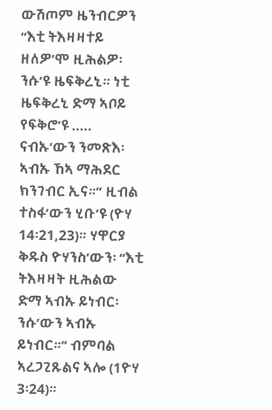ውሽጦም ዜንብርዎን
“እቲ ትእዛዛተይ ዘለዎ’ሞ ዚሕልዎ፡ ንሱ’ዩ ዜፍቅረኒ። ነቲ ዜፍቅረኒ ድማ ኣቦይ የፍቅሮ’ዩ ..... ናብኡ’ውን ንመጽእ፡ ኣብኡ ኸኣ ማሕደር ክንገብር ኢና።” ዚብል ተስፋ’ውን ሂቡ’ዩ (ዮሃ 14፡21,23)። ሃዋርያ ቅዱስ ዮሃንስ’ውን፡ “እቲ ትእዛዛት ዚሕልው ድማ ኣብኡ ይነብር፡ ንሱ’ውን ኣብኡ ይነብር።” ብምባል ኣረጋጊጹልና ኣሎ (1ዮሃ 3፡24)።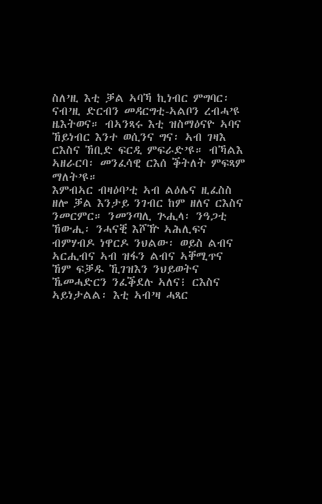ስለ’ዚ እቲ ቓል ኣባኻ ኪነብር ምግባር፡ ናብ’ዚ ድርብን መዳርግቲ-ኣልቦን ረብሓ’ዩ ዜእትወና። ብኣንጻሩ እቲ ዝስማዕናዮ ኣባና ኸይነብር እንተ ወሲንና ግና፡ ኣብ ገዛእ ርእስና ኸቢድ ፍርዲ ምፍራድ’ዩ። ብኻልእ ኣዘራርባ፡ መንፈሳዊ ርእሰ ቕትለት ምፍጻም ማለት’ዩ።
እምብኣር ብዛዕባ’ቲ ኣብ ልዕሌና ዚፈስስ ዘሎ ቓል እንታይ ንገብር ከም ዘለና ርእስና ንመርምር። ንመንጣሊ ጕሒላ፡ ንዓጋቲ ኸውሒ፡ ንሓናቒ እሾዅ ኣሕሊፍና ብምሃብዶ ነዋርዶ ንህልው፡ ወይስ ልብና ኣርሒብና ኣብ ዝፋን ልብና ኣቐሚጥና ኸም ፍቓዱ ኺገዝእን ንህይወትና ኼመሓድርን ንፈቕደሉ ኣለና፧ ርእስና ኣይነታልል፡ እቲ ኣብ’ዛ ሓጻር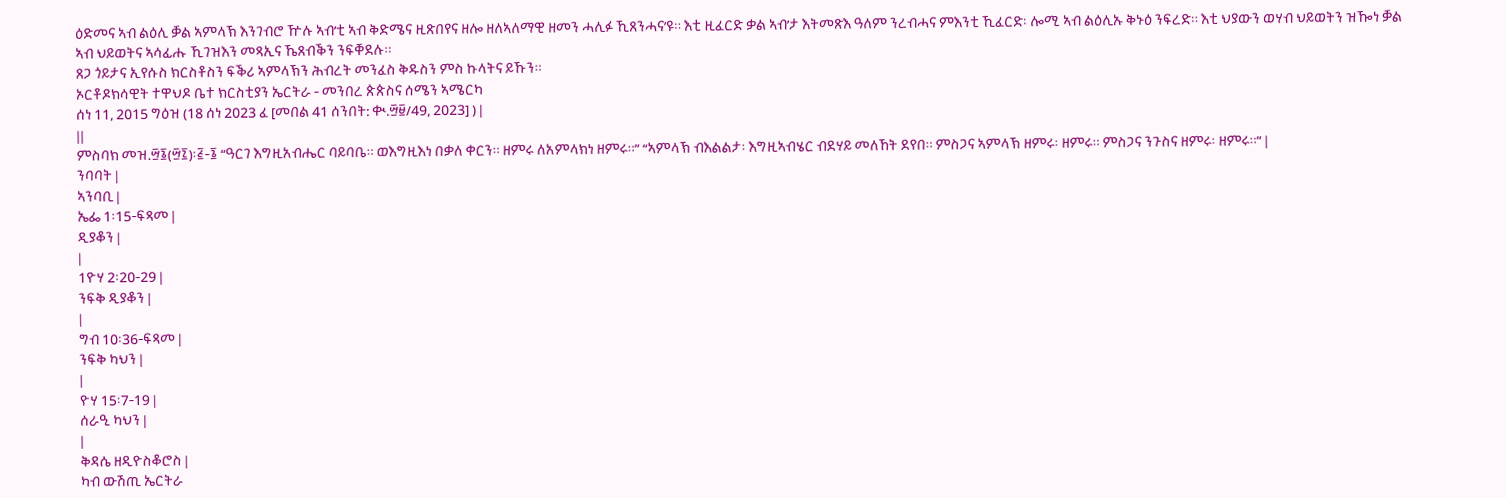ዕድመና ኣብ ልዕሊ ቓል ኣምላኽ እንገብሮ ዅሉ ኣብ’ቲ ኣብ ቅድሜና ዚጽበየና ዘሎ ዘለኣለማዊ ዘመን ሓሊፉ ኺጸንሓና’ዩ። እቲ ዚፈርድ ቃል ኣብ’ታ እትመጽእ ዓለም ንረብሓና ምእንቲ ኺፈርድ፡ ሎሚ ኣብ ልዕሊኡ ቅኑዕ ንፍረድ። እቲ ህያውን ወሃብ ህይወትን ዝዀነ ቓል ኣብ ህይወትና ኣሳፊሑ ኺገዝእን መጻኢና ኼጸብቕን ንፍቐደሉ።
ጸጋ ጎይታና ኢየሱስ ክርስቶስን ፍቕሪ ኣምላኽን ሕብረት መንፈስ ቅዱስን ምስ ኩላትና ይኹን።
ኦርቶዶክሳዊት ተዋህዶ ቤተ ክርስቲያን ኤርትራ - መንበረ ጵጵስና ሰሜን ኣሜርካ
ሰነ 11, 2015 ግዕዝ (18 ሰነ 2023 ፈ [መበል 41 ሰንበት: ቊ.፵፱/49, 2023] ) |
||
ምስባክ መዝ.፵፮(፵፯)፡፭-፮ “ዓርገ እግዚአብሔር ባይባቤ። ወእግዚእነ በቃለ ቀርን። ዘምሩ ለአምላክነ ዘምሩ።” “ኣምላኽ ብእልልታ፡ እግዚኣብሄር ብደሃይ መለኸት ደየበ። ምስጋና ኣምላኽ ዘምሩ፡ ዘምሩ። ምስጋና ንጉስና ዘምሩ፡ ዘምሩ።” |
ንባባት |
ኣንባቢ |
ኤፌ 1፡15-ፍጻመ |
ዲያቆን |
|
1ዮሃ 2፡20-29 |
ንፍቅ ዲያቆን |
|
ግብ 10፡36-ፍጻመ |
ንፍቅ ካህን |
|
ዮሃ 15፡7-19 |
ሰራዒ ካህን |
|
ቅዳሴ ዘዲዮስቆሮስ |
ካብ ውሽጢ ኤርትራ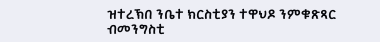ዝተረኽበ ንቤተ ክርስቲያን ተዋህዶ ንምቁጽጻር ብመንግስቲ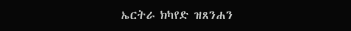ኤርትራ ክካየድ ዝጸንሐን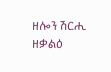ዘሎን ሽርሒ ዘቃልዕ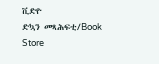ቪድዮ
ድኳን መጻሕፍቲ/Book Store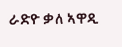ራድዮ ቃለ ኣዋዲ